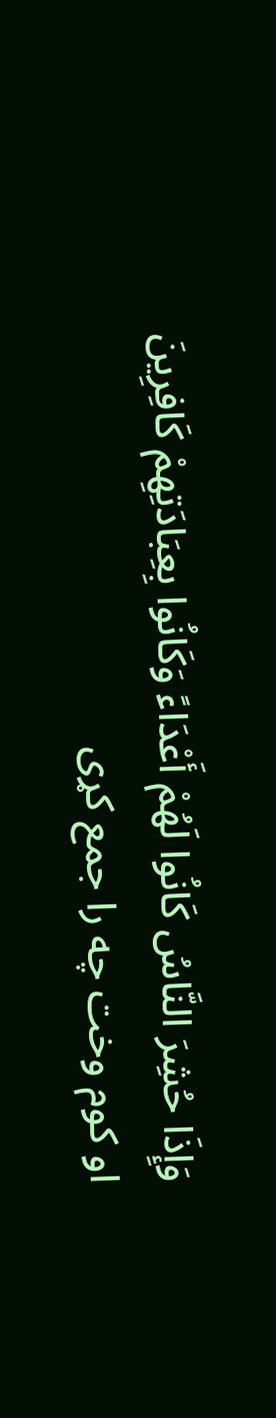وَإِذَا حُشِرَ النَّاسُ كَانُوا لَهُمْ أَعْدَاءً وَكَانُوا بِعِبَادَتِهِمْ كَافِرِينَ
او کوم وخت چه را جمع کړی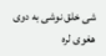شی خلق نوشی به دوی هغوی لره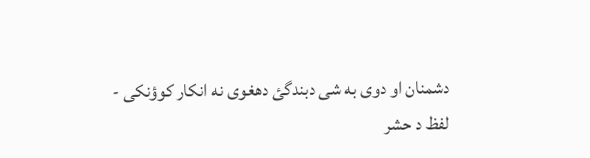دشمنان او دوی به شی دبندگئ دهغوی نه انکار کوؤنکی -
لفظ د حشر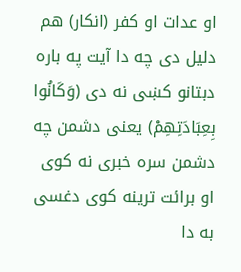او عدات او کفر (انکار) هم دلیل دی چه دا آیت په باره دبتانو کښی نه دی (وَكَانُوا بِعِبَادَتِهِمْ) یعنی دشمن چه دشمن سره خبری نه کوی او برائت ترینه کوی دغسی به دا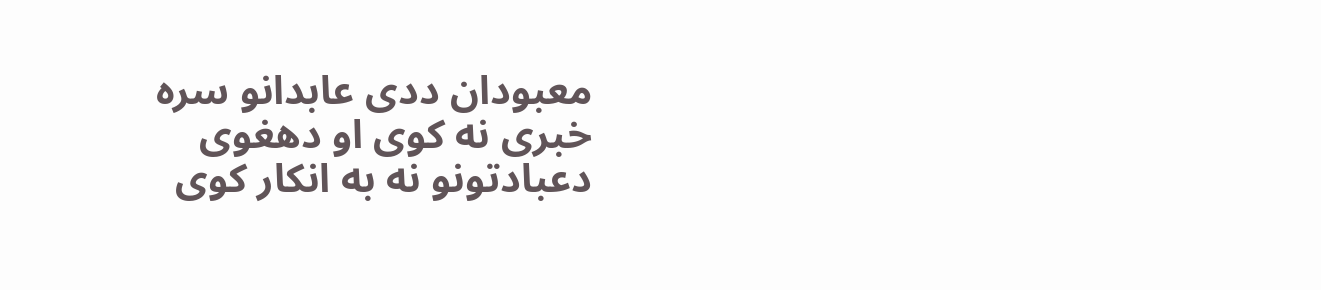معبودان ددی عابدانو سره خبری نه کوی او دهغوی دعبادتونو نه به انکار کوی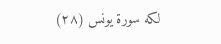لکه سورة یونس (۲۸)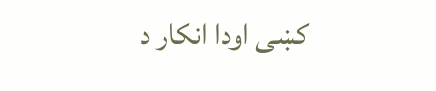کښی اودا انکار د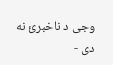وجی د ناخبرئ نه دی -